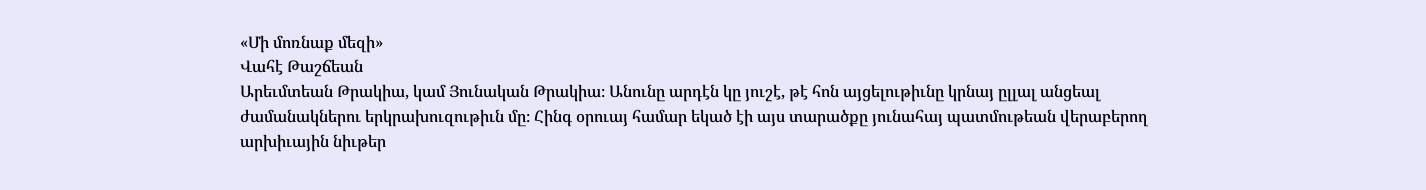«Մի մոռնաք մեզի»
Վահէ Թաշճեան
Արեւմտեան Թրակիա, կամ Յունական Թրակիա։ Անունը արդէն կը յուշէ, թէ հոն այցելութիւնը կրնայ ըլլալ անցեալ ժամանակներու երկրախուզութիւն մը։ Հինգ օրուայ համար եկած էի այս տարածքը յունահայ պատմութեան վերաբերող արխիւային նիւթեր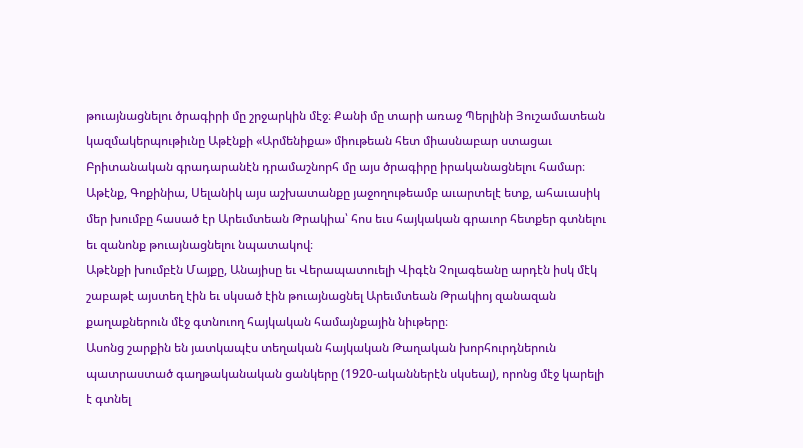թուայնացնելու ծրագիրի մը շրջարկին մէջ։ Քանի մը տարի առաջ Պերլինի Յուշամատեան կազմակերպութիւնը Աթէնքի «Արմենիքա» միութեան հետ միասնաբար ստացաւ Բրիտանական գրադարանէն դրամաշնորհ մը այս ծրագիրը իրականացնելու համար։ Աթէնք, Գոքինիա, Սելանիկ այս աշխատանքը յաջողութեամբ աւարտելէ ետք, ահաւասիկ մեր խումբը հասած էր Արեւմտեան Թրակիա՝ հոս եւս հայկական գրաւոր հետքեր գտնելու եւ զանոնք թուայնացնելու նպատակով։
Աթէնքի խումբէն Մայքը, Անայիսը եւ Վերապատուելի Վիգէն Չոլագեանը արդէն իսկ մէկ շաբաթէ այստեղ էին եւ սկսած էին թուայնացնել Արեւմտեան Թրակիոյ զանազան քաղաքներուն մէջ գտնուող հայկական համայնքային նիւթերը։
Ասոնց շարքին են յատկապէս տեղական հայկական Թաղական խորհուրդներուն պատրաստած գաղթականական ցանկերը (1920-ականներէն սկսեալ), որոնց մէջ կարելի է գտնել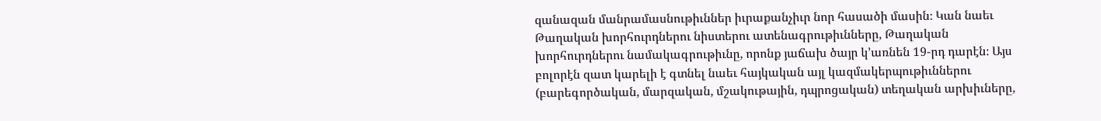զանազան մանրամասնութիւններ իւրաքանչիւր նոր հասածի մասին։ Կան նաեւ Թաղական խորհուրդներու նիստերու ատենագրութիւնները, Թաղական խորհուրդներու նամակագրութիւնը, որոնք յաճախ ծայր կ՚առնեն 19-րդ դարէն։ Այս բոլորէն զատ կարելի է գտնել նաեւ հայկական այլ կազմակերպութիւններու (բարեգործական, մարզական, մշակութային, դպրոցական) տեղական արխիւները,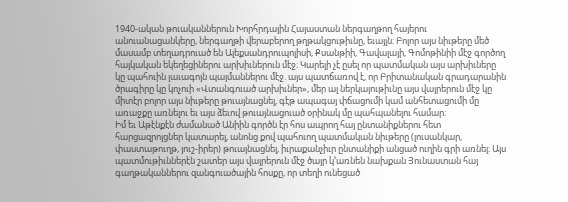1940-ական թուականներուն Խորհրդային Հայաստան ներգաղթող հայերու անուանացանկերը, ներգաղթի վերաբերող թղթակցութիւնը, եւայլն։ Բոլոր այս նիւթերը մեծ մասամբ տեղադրուած են Ալեքսանդրուպոլիսի, Քսանթիի, Գավալայի, Գոմոթինիի մէջ գործող հայկական եկեղեցիներու արխիւներուն մէջ։ Կարելի չէ ըսել որ պատմական այս արխիւները կը պահուին լաւագոյն պայմաններու մէջ. այս պատճառով է, որ Բրիտանական գրադարանին ծրագիրը կը կոչուի «Վտանգուած արխիւներ», մեր ալ ներկայութիւնը այս վայրերուն մէջ կը միտէր բոլոր այս նիւթերը թուայնացնել, գէթ ապագայ փճացումի կամ անհետացումի մը առաջքը առնելու եւ այս ձեւով թուայնացուած օրինակ մը պահպանելու համար։
Իմ եւ Աթէնքէն ժամանած Անիին գործն էր հոս ապրող հայ ընտանիքներու հետ հարցազրոյցներ կատարել, անոնց քով պահուող պատմական նիւթերը (լուսանկար, փաստաթուղթ, յուշ-իրեր) թուայնացնել, իւրաքանչիւր ընտանիքի անցած ուղին գրի առնել։ Այս պատմութիւններէն շատեր այս վայրերուն մէջ ծայր կ՚առնեն նախքան Յունաստան հայ գաղթականներու զանգուածային հոսքը, որ տեղի ունեցած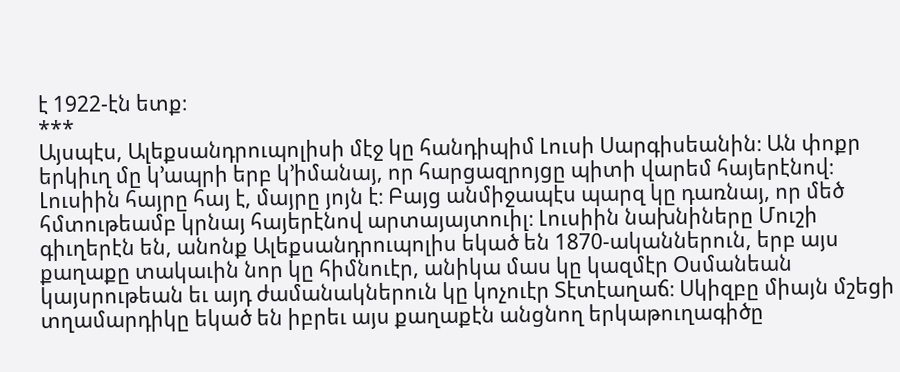է 1922-էն ետք։
***
Այսպէս, Ալեքսանդրուպոլիսի մէջ կը հանդիպիմ Լուսի Սարգիսեանին։ Ան փոքր երկիւղ մը կ՚ապրի երբ կ՚իմանայ, որ հարցազրոյցը պիտի վարեմ հայերէնով։ Լուսիին հայրը հայ է, մայրը յոյն է։ Բայց անմիջապէս պարզ կը դառնայ, որ մեծ հմտութեամբ կրնայ հայերէնով արտայայտուիլ։ Լուսիին նախնիները Մուշի գիւղերէն են, անոնք Ալեքսանդրուպոլիս եկած են 1870-ականներուն, երբ այս քաղաքը տակաւին նոր կը հիմնուէր, անիկա մաս կը կազմէր Օսմանեան կայսրութեան եւ այդ ժամանակներուն կը կոչուէր Տէտէաղաճ։ Սկիզբը միայն մշեցի տղամարդիկը եկած են իբրեւ այս քաղաքէն անցնող երկաթուղագիծը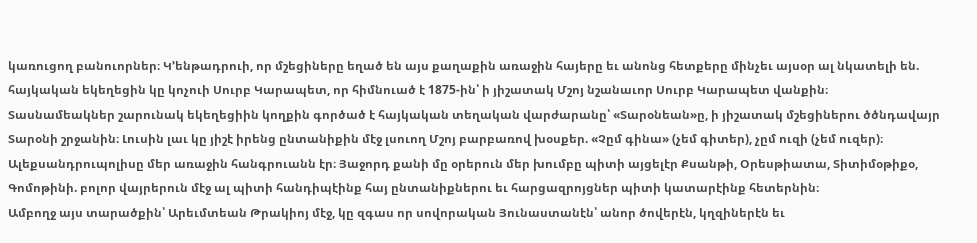կառուցող բանուորներ։ Կ՚ենթադրուի, որ մշեցիները եղած են այս քաղաքին առաջին հայերը եւ անոնց հետքերը մինչեւ այսօր ալ նկատելի են. հայկական եկեղեցին կը կոչուի Սուրբ Կարապետ, որ հիմնուած է 1875-ին՝ ի յիշատակ Մշոյ նշանաւոր Սուրբ Կարապետ վանքին։
Տասնամեակներ շարունակ եկեղեցիին կողքին գործած է հայկական տեղական վարժարանը՝ «Տարօնեան»ը, ի յիշատակ մշեցիներու ծծնդավայր Տարօնի շրջանին։ Լուսին լաւ կը յիշէ իրենց ընտանիքին մէջ լսուող Մշոյ բարբառով խօսքեր. «Չըմ գինա» (չեմ գիտեր), չըմ ուզի (չեմ ուզեր)։ Ալեքսանդրուպոլիսը մեր առաջին հանգրուանն էր։ Յաջորդ քանի մը օրերուն մեր խումբը պիտի այցելէր Քսանթի, Օրեսթիատա, Տիտիմօթիքօ, Գոմոթինի. բոլոր վայրերուն մէջ ալ պիտի հանդիպէինք հայ ընտանիքներու եւ հարցազրոյցներ պիտի կատարէինք հետերնին։
Ամբողջ այս տարածքին՝ Արեւմտեան Թրակիոյ մէջ, կը զգաս որ սովորական Յունաստանէն՝ անոր ծովերէն, կղզիներէն եւ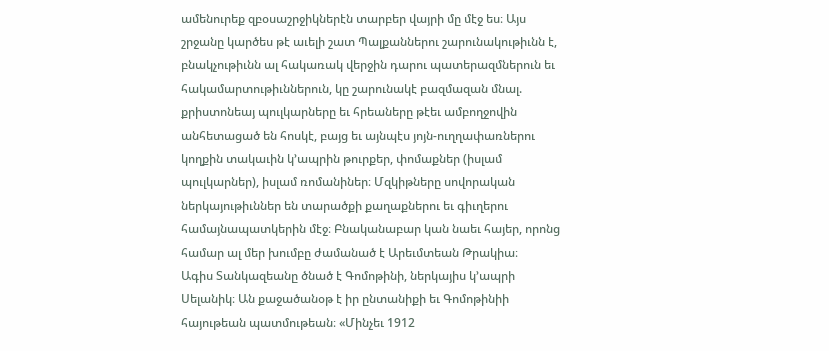ամենուրեք զբօսաշրջիկներէն տարբեր վայրի մը մէջ ես։ Այս շրջանը կարծես թէ աւելի շատ Պալքաններու շարունակութիւնն է, բնակչութիւնն ալ հակառակ վերջին դարու պատերազմներուն եւ հակամարտութիւններուն, կը շարունակէ բազմազան մնալ. քրիստոնեայ պուլկարները եւ հրեաները թէեւ ամբողջովին անհետացած են հոսկէ, բայց եւ այնպէս յոյն-ուղղափառներու կողքին տակաւին կ՚ապրին թուրքեր, փոմաքներ (իսլամ պուլկարներ), իսլամ ռոմանիներ։ Մզկիթները սովորական ներկայութիւններ են տարածքի քաղաքներու եւ գիւղերու համայնապատկերին մէջ։ Բնականաբար կան նաեւ հայեր, որոնց համար ալ մեր խումբը ժամանած է Արեւմտեան Թրակիա։
Ագիս Տանկազեանը ծնած է Գոմոթինի, ներկայիս կ՚ապրի Սելանիկ։ Ան քաջածանօթ է իր ընտանիքի եւ Գոմոթինիի հայութեան պատմութեան։ «Մինչեւ 1912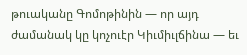թուականը Գոմոթինին — որ այդ ժամանակ կը կոչուէր Կիւմիւլճինա — եւ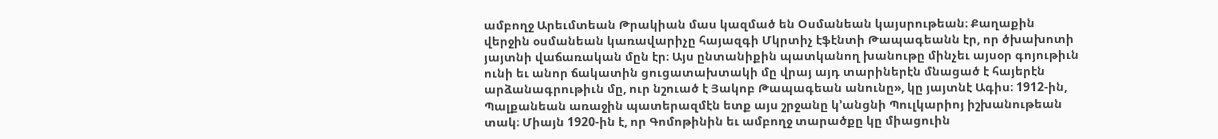ամբողջ Արեւմտեան Թրակիան մաս կազմած են Օսմանեան կայսրութեան։ Քաղաքին վերջին օսմանեան կառավարիչը հայազգի Մկրտիչ էֆէնտի Թապագեանն էր, որ ծխախոտի յայտնի վաճառական մըն էր։ Այս ընտանիքին պատկանող խանութը մինչեւ այսօր գոյութիւն ունի եւ անոր ճակատին ցուցատախտակի մը վրայ այդ տարիներէն մնացած է հայերէն արձանագրութիւն մը, ուր նշուած է Յակոբ Թապագեան անունը», կը յայտնէ Ագիս։ 1912-ին, Պալքանեան առաջին պատերազմէն ետք այս շրջանը կ՚անցնի Պուլկարիոյ իշխանութեան տակ։ Միայն 1920-ին է, որ Գոմոթինին եւ ամբողջ տարածքը կը միացուին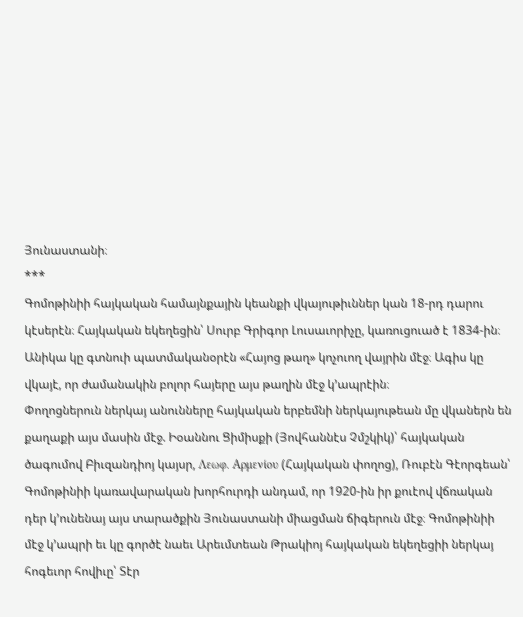Յունաստանի։
***
Գոմոթինիի հայկական համայնքային կեանքի վկայութիւններ կան 18-րդ դարու կէսերէն։ Հայկական եկեղեցին՝ Սուրբ Գրիգոր Լուսաւորիչը, կառուցուած է 1834-ին։ Անիկա կը գտնուի պատմականօրէն «Հայոց թաղ» կոչուող վայրին մէջ։ Ագիս կը վկայէ, որ ժամանակին բոլոր հայերը այս թաղին մէջ կ՚ապրէին։
Փողոցներուն ներկայ անունները հայկական երբեմնի ներկայութեան մը վկաներն են քաղաքի այս մասին մէջ. Իօաննու Ցիմիսքի (Յովհաննէս Չմշկիկ)՝ հայկական ծագումով Բիւզանդիոյ կայսր, Λεωφ. Αρμενίου (Հայկական փողոց), Ռուբէն Գէորգեան՝ Գոմոթինիի կառավարական խորհուրդի անդամ, որ 1920-ին իր քուէով վճռական դեր կ՚ունենայ այս տարածքին Յունաստանի միացման ճիգերուն մէջ։ Գոմոթինիի մէջ կ՚ապրի եւ կը գործէ նաեւ Արեւմտեան Թրակիոյ հայկական եկեղեցիի ներկայ հոգեւոր հովիւը՝ Տէր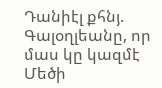Դանիէլ քհնյ. Գալօղլեանը, որ մաս կը կազմէ Մեծի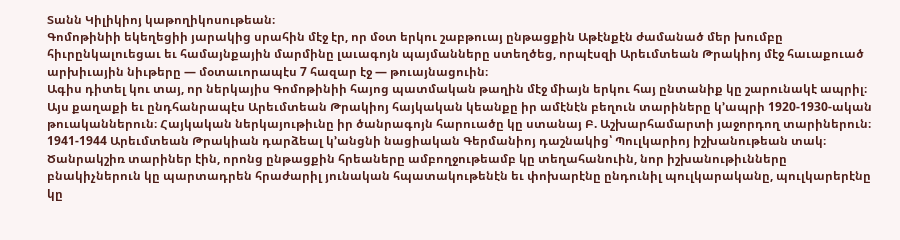Տանն Կիլիկիոյ կաթողիկոսութեան։
Գոմոթինիի եկեղեցիի յարակից սրահին մէջ էր, որ մօտ երկու շաբթուայ ընթացքին Աթէնքէն ժամանած մեր խումբը հիւրընկալուեցաւ եւ համայնքային մարմինը լաւագոյն պայմանները ստեղծեց, որպէսզի Արեւմտեան Թրակիոյ մէջ հաւաքուած արխիւային նիւթերը — մօտաւորապէս 7 հազար էջ — թուայնացուին։
Ագիս դիտել կու տայ, որ ներկայիս Գոմոթինիի հայոց պատմական թաղին մէջ միայն երկու հայ ընտանիք կը շարունակէ ապրիլ։ Այս քաղաքի եւ ընդհանրապէս Արեւմտեան Թրակիոյ հայկական կեանքը իր ամէնէն բեղուն տարիները կ՚ապրի 1920-1930-ական թուականներուն։ Հայկական ներկայութիւնը իր ծանրագոյն հարուածը կը ստանայ Բ. Աշխարհամարտի յաջորդող տարիներուն։
1941-1944 Արեւմտեան Թրակիան դարձեալ կ՚անցնի նացիական Գերմանիոյ դաշնակից՝ Պուլկարիոյ իշխանութեան տակ։ Ծանրակշիռ տարիներ էին, որոնց ընթացքին հրեաները ամբողջութեամբ կը տեղահանուին, նոր իշխանութիւնները բնակիչներուն կը պարտադրեն հրաժարիլ յունական հպատակութենէն եւ փոխարէնը ընդունիլ պուլկարականը, պուլկարերէնը կը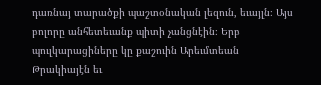դառնայ տարածքի պաշտօնական լեզուն, եւայլն։ Այս բոլորը անհետեւանք պիտի չանցնէին։ Երբ պուլկարացիները կը քաշուին Արեւմտեան Թրակիայէն եւ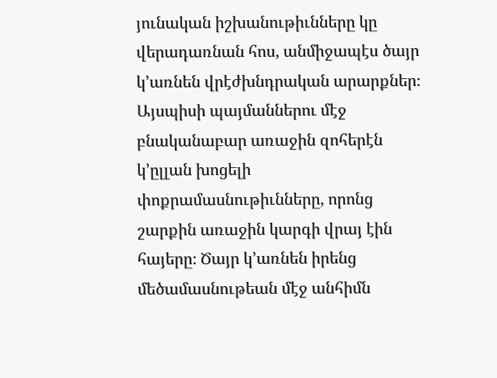յունական իշխանութիւնները կը վերադառնան հոս, անմիջապէս ծայր կ՚առնեն վրէժխնդրական արարքներ։ Այսպիսի պայմաններու մէջ բնականաբար առաջին զոհերէն կ՚ըլլան խոցելի փոքրամասնութիւնները, որոնց շարքին առաջին կարգի վրայ էին հայերը։ Ծայր կ՚առնեն իրենց մեծամասնութեան մէջ անհիմն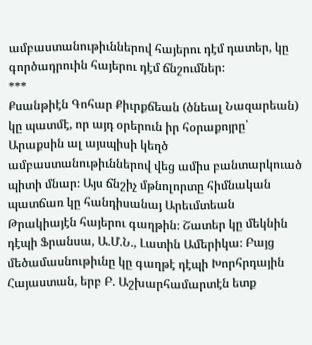ամբաստանութիւններով հայերու դէմ դատեր, կը գործադրուին հայերու դէմ ճնշումներ։
***
Քսանթիէն Գոհար Քիւրքճեան (ծնեալ Նազարեան) կը պատմէ, որ այդ օրերուն իր հօրաքոյրը՝ Արաքսին ալ այսպիսի կեղծ ամբաստանութիւններով վեց ամիս բանտարկուած պիտի մնար։ Այս ճնշիչ մթնոլորտը հիմնական պատճառ կը հանդիսանայ Արեւմտեան Թրակիայէն հայերու գաղթին։ Շատեր կը մեկնին դէպի Ֆրանսա, Ա.Մ.Ն., Լատին Ամերիկա։ Բայց մեծամասնութիւնը կը գաղթէ դէպի Խորհրդային Հայաստան, երբ Բ. Աշխարհամարտէն ետք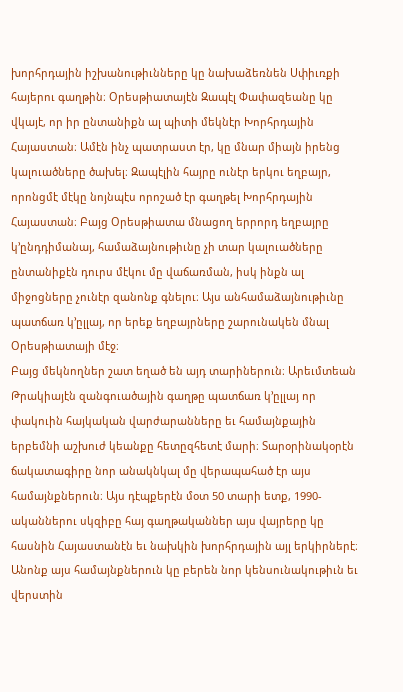խորհրդային իշխանութիւնները կը նախաձեռնեն Սփիւռքի հայերու գաղթին։ Օրեսթիատայէն Զապէլ Փափազեանը կը վկայէ, որ իր ընտանիքն ալ պիտի մեկնէր Խորհրդային Հայաստան։ Ամէն ինչ պատրաստ էր, կը մնար միայն իրենց կալուածները ծախել։ Զապէլին հայրը ունէր երկու եղբայր, որոնցմէ մէկը նոյնպէս որոշած էր գաղթել Խորհրդային Հայաստան։ Բայց Օրեսթիատա մնացող երրորդ եղբայրը կ՚ընդդիմանայ, համաձայնութիւնը չի տար կալուածները ընտանիքէն դուրս մէկու մը վաճառման, իսկ ինքն ալ միջոցները չունէր զանոնք գնելու։ Այս անհամաձայնութիւնը պատճառ կ՚ըլլայ, որ երեք եղբայրները շարունակեն մնալ Օրեսթիատայի մէջ։
Բայց մեկնողներ շատ եղած են այդ տարիներուն։ Արեւմտեան Թրակիայէն զանգուածային գաղթը պատճառ կ՚ըլլայ որ փակուին հայկական վարժարանները եւ համայնքային երբեմնի աշխուժ կեանքը հետըզհետէ մարի։ Տարօրինակօրէն ճակատագիրը նոր անակնկալ մը վերապահած էր այս համայնքներուն։ Այս դէպքերէն մօտ 50 տարի ետք, 1990-ականներու սկզիբը հայ գաղթականներ այս վայրերը կը հասնին Հայաստանէն եւ նախկին խորհրդային այլ երկիրներէ։ Անոնք այս համայնքներուն կը բերեն նոր կենսունակութիւն եւ վերստին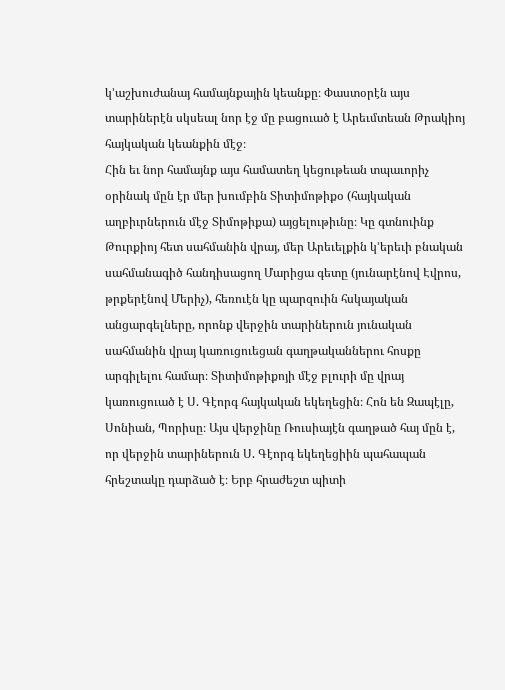կ՚աշխուժանայ համայնքային կեանքը։ Փաստօրէն այս տարիներէն սկսեալ նոր էջ մը բացուած է Արեւմտեան Թրակիոյ հայկական կեանքին մէջ։
Հին եւ նոր համայնք այս համատեղ կեցութեան տպաւորիչ օրինակ մըն էր մեր խումբին Տիտիմոթիքօ (հայկական աղբիւրներուն մէջ Տիմոթիքա) այցելութիւնը։ Կը գտնուինք Թուրքիոյ հետ սահմանին վրայ, մեր Արեւելքին կ՚երեւի բնական սահմանագիծ հանդիսացող Մարիցա գետը (յունարէնով Էվրոս, թրքերէնով Մերիչ), հեռուէն կը պարզուին հսկայական անցարգելները, որոնք վերջին տարիներուն յունական սահմանին վրայ կառուցուեցան գաղթականներու հոսքը արգիլելու համար։ Տիտիմոթիքոյի մէջ բլուրի մը վրայ կառուցուած է Ս. Գէորգ հայկական եկեղեցին։ Հոն են Զապէլը, Սոնիան, Պորիսը։ Այս վերջինը Ռուսիայէն գաղթած հայ մըն է, որ վերջին տարիներուն Ս. Գէորգ եկեղեցիին պահապան հրեշտակը դարձած է։ Երբ հրաժեշտ պիտի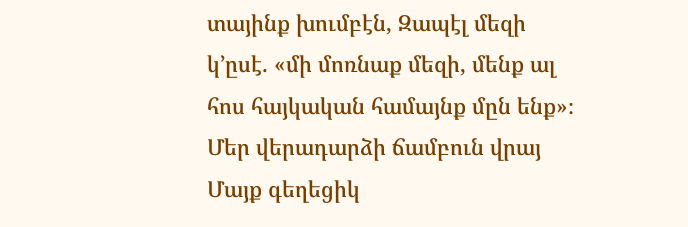տայինք խումբէն, Զապէլ մեզի կ՚ըսէ. «մի մոռնաք մեզի, մենք ալ հոս հայկական համայնք մըն ենք»։
Մեր վերադարձի ճամբուն վրայ Մայք գեղեցիկ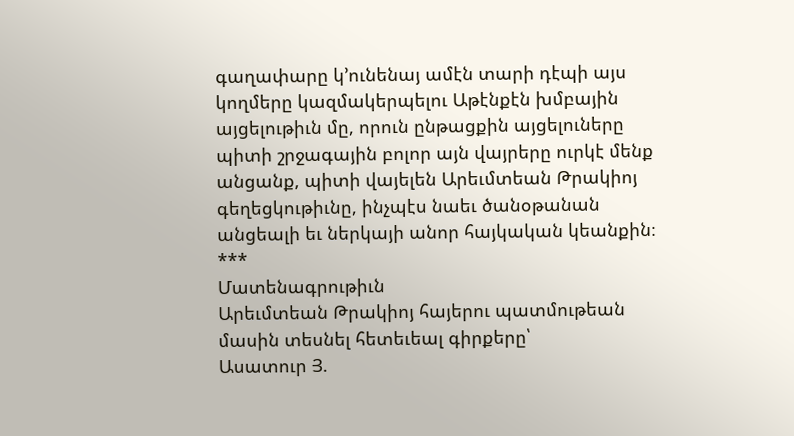գաղափարը կ՚ունենայ ամէն տարի դէպի այս կողմերը կազմակերպելու Աթէնքէն խմբային այցելութիւն մը, որուն ընթացքին այցելուները պիտի շրջագային բոլոր այն վայրերը ուրկէ մենք անցանք, պիտի վայելեն Արեւմտեան Թրակիոյ գեղեցկութիւնը, ինչպէս նաեւ ծանօթանան անցեալի եւ ներկայի անոր հայկական կեանքին։
***
Մատենագրութիւն
Արեւմտեան Թրակիոյ հայերու պատմութեան մասին տեսնել հետեւեալ գիրքերը՝
Ասատուր Յ.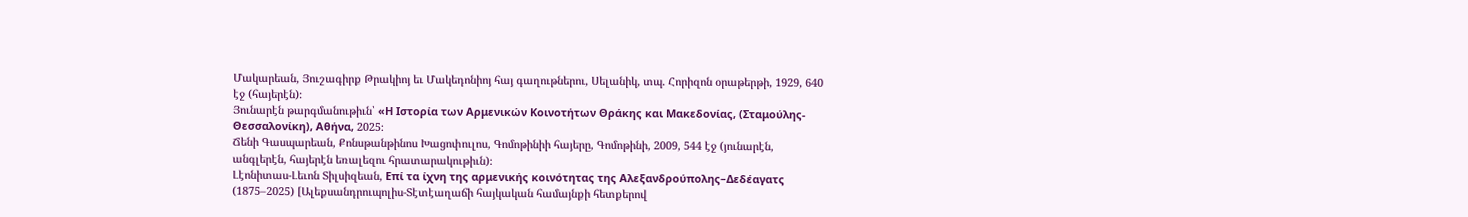Մակարեան, Յուշագիրք Թրակիոյ եւ Մակեդոնիոյ հայ գաղութներու, Սելանիկ, տպ. Հորիզոն օրաթերթի, 1929, 640 էջ (հայերէն)։
Յունարէն թարգմանութիւն՝ «Η Ιστορία των Αρμενικών Κοινοτήτων Θράκης και Μακεδονίας, (Σταμούλης-Θεσσαλονίκη), Αθήνα, 2025։
Ճենի Գասպարեան, Քոնսթանթինոս Խացոփուլոս, Գոմոթինիի հայերը, Գոմոթինի, 2009, 544 էջ (յունարէն, անգլերէն, հայերէն եռալեզու հրատարակութիւն)։
Լէոնիտաս-Լեւոն Տիլսիզեան, Επί τα ίχνη της αρμενικής κοινότητας της Αλεξανδρούπολης–Δεδέαγατς (1875–2025) [Ալեքսանդրուպոլիս-Տէտէաղաճի հայկական համայնքի հետքերով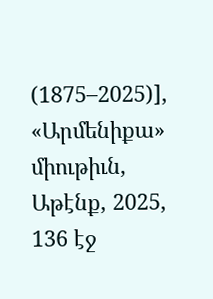(1875–2025)], «Արմենիքա» միութիւն, Աթէնք, 2025, 136 էջ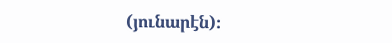(յունարէն)։